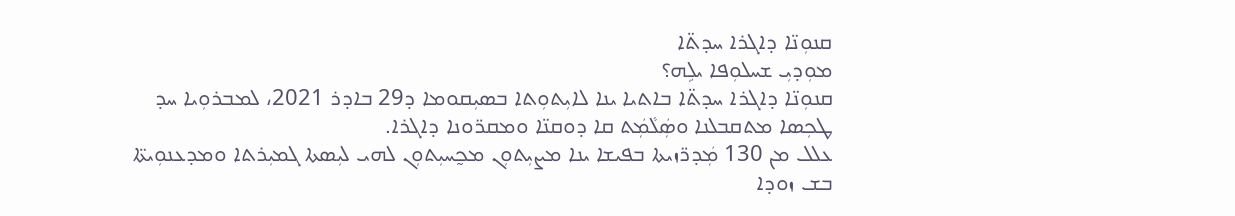ܩܢܘܼܢ̈ܐ ܕܐܓܪܐ ܚܕܬ̈ܐ
ܡܘܼܕܝܼ ܫܚܠܘܼܦܐ ܝܠܹܗ؟
ܩܢܘܼܢ̈ܐ ܕܐܓܪܐ ܚܕܬ̈ܐ ܒܐܬܝܐ ܝܢܐ ܠܐܝܼܬܘܼܬܐ ܒܣܝܼܩܘܡܐ ܕ29 ܒܐܕܪ 2021، ܠܡܒܪܘܼܝܐ ܚܕ ܛܟܼܣܐ ܡܬܩܒܠܢܐ ܘܣܲܠܵܡܲܬ ܩܐ ܕܘܩܢ̈ܐ ܘܡܩܪ̈ܘܢܐ ܕܐܓܪܐ.
ܥܠܠ ܡܢ 130 ܡܲܕܪ̈ܙܝܬܐ ܒܦܝܫܐ ܝܢܐ ܡܨܝܼܬܘܼܢ ܡܟ̰ܚܝܼܬܘܼܢ ܠܗܝ ܠܝܼܣܬܐ ܓܡܝܼܪܬܐ ܘܡܕܥܢܘܼܝܬ̈ܐ ܒܫ ܙܘܕܐ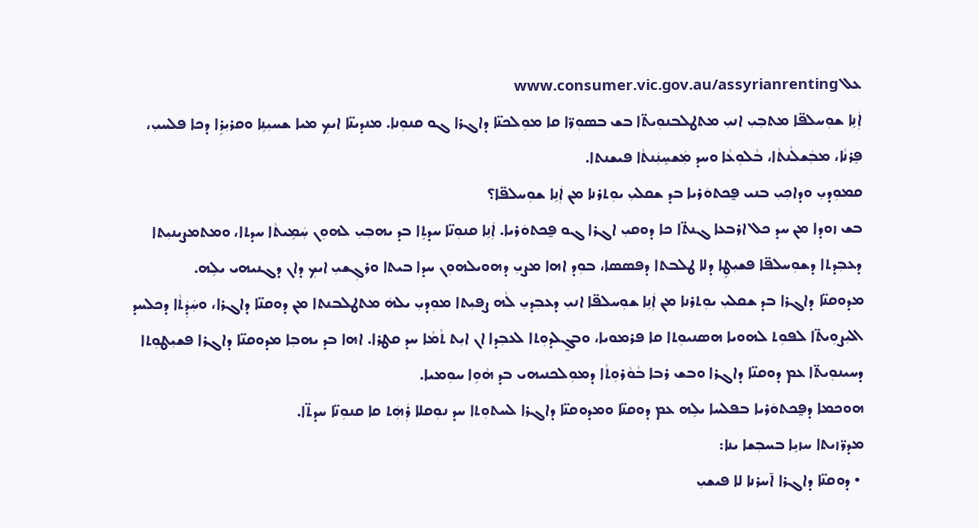ܥܠ www.consumer.vic.gov.au/assyrianrenting
ܐܲܢܹܐ ܫܘܼܚܠܦ̈ܐ ܡܬܒܼܝܼ ܐܢܝܼ ܡܬܛܠܒܢܘܼܝܬ̈ܐ ܒܫ ܒܤܘܼܪ̈ܐ ܩܐ ܡܘܼܠܟܢ̈ܐ ܕܐܓܪܐ ܓܘ ܩܢܘܼܢܐ. ܡܢܕܝܢ̈ܐ ܐܝܟܼ ܡܝܐ ܫܚܝܼܢܹܐ ܘܩܪܝܼܪܹܐ ܕܟܐ ܦܠܚܝܼ، ܦܸܪܢܵܐ، ܡܒܲܫܠܵܢܬܵܐ، ܒܵܠܘܼܥܵܐ ܘܚܕ ܡܲܫܚܸܢܲܢܬܵܐ ܦܝܫܢܬܐ.
ܩܡܘܼܕܝܼ ܘܕܐܟܼܝܼ ܒܢܝ ܦ̰ܟܬܘܿܪܝܐ ܒܕ ܫܩܠܝܼ ܝܘܼܬܪܢܐ ܡܢ ܐܲܢܹܐ ܫܘܼܚܠܦ̈ܐ؟
ܒܫ ܙܘܕܐ ܡܢ ܚܕ ܟܠ ܐܪܒܥܐ ܓܢܬ̈ܐ ܟܐ ܕܘܩܝܼ ܐܓܪܐ ܓܘ ܦ̰ܟܬܘܿܪܝܐ. ܐܲܢܹܐ ܩܢܘܼܢ̈ܐ ܚܕܬܹܐ ܒܕ ܝܗܒܼܝܼ ܠܗܘܼܢ ܚܲܡܹܝܬܵܐ ܚܕܬܐ، ܘܡܬܡܨܝܢܝܼܬܐ ܕܥܒܼܕܬܐ ܕܫܘܼܚܠܦ̈ܐ ܦܫܝܼܛܹܐ ܕܠܐ ܛܠܒܬܐ ܕܦܣܣܐ، ܒܘܼܕ ܐܗܐ ܡܨܝܼ ܕܗܘܝܠܗܘܼܢ ܚܕܐ ܒܝܬܐ ܘܪܓܼܫܝܼ ܐܝܟܼ ܕܐܢ ܕܓܢܝܗܝ ܝܠܹܗ.
ܡܕܘܩܢ̈ܐ ܕܐܓܪܐ ܒܕ ܫܩܠܝܼ ܝܘܼܬܪܢܐ ܡܢ ܐܲܢܹܐ ܫܘܼܚܠܦ̈ܐ ܐܢܝܼ ܕܥܒܼܕܝܼ ܠܵܗ ܨܦܝܼܬܐ ܡܘܼܕܝܼ ܝܠܗܿ ܡܬܛܠܒܢܬܐ ܡܢ ܕܘܩܢ̈ܐ ܕܐܓܪܐ، ܘܚܲܕܲܬܵܐ ܕܟܠܚܕ ܐܠܝܼܨܘܼܝܬ̈ܐ ܠܦܘܼܬ ܠܗܘܝܐ ܗܣܢܝܘܼܬܐ ܩܐ ܦܪܡܘܝܐ، ܘܒܓ̰ܠܕܘܼܬܐ ܠܥܒܼܕܐ ܐܢ ܐܝܼܬ ܬܵܡܵܐ ܚܕ ܩܛܪܐ. ܐܗܐ ܒܕ ܝܗܒܼܐ ܡܕܘܩܢ̈ܐ ܕܐܓܪܐ ܦܫܝܼܛܘܼܬܐ ܕܚܝܢܘܼܝܬ̈ܐ ܥܡ ܕܘܩܢ̈ܐ ܕܐܓܪܐ ܘܒܫ ܪܒܐ ܒܵܘܵܪܘܼܬܵܐ ܕܡܘܼܠܟܢܝܗܝ ܒܕ ܗܵܘܹܐ ܚܘܼܡܝܐ.
ܗܘܟܡܐ ܕܦ̰ܟܬܘܿܪܝܐ ܒܦܠܚܐ ܝܠܹܗ ܥܡ ܕܘܩܢ̈ܐ ܘܡܕܘܩܢ̈ܐ ܕܐܓܪܐ ܠܚܬܘܼܬܐ ܚܕ ܢܘܼܩܠܐ ܪܲܗܲܬ ܩܐ ܩܢܘܼܢ̈ܐ ܚܕܬ̈ܐ.
ܡܕܪ̈ܙܝܬܐ ܚܙܝܹܐ ܒܚܒܼܫܐ ܝܢܐ:
 • ܕܘܩܢ̈ܐ ܕܐܓܪܐ ܐ̄ܚܪܢܐ ܠܐ ܦܝܫܝܼ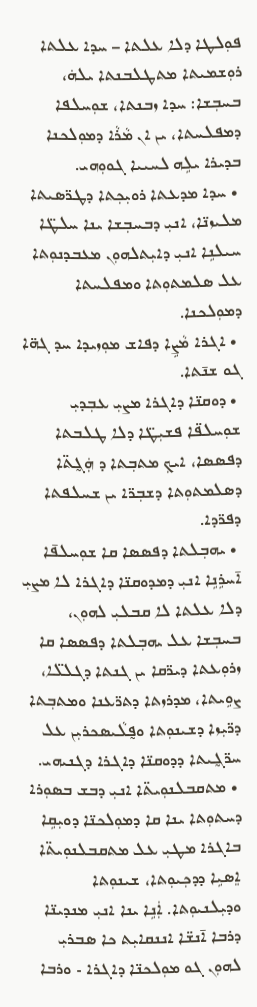ܦܘܼܠܛܐ ܕܠܐ ܥܠܬܐ – ܚܕܐ ܥܠܬܐ ܪܘܼܫܡܝܬܐ ܡܬܛܠܒܢܬܐ ܝܠܗܿ، ܒܚܒܼܫܐ: ܚܕܐ ܙܒܢܬܐ، ܫܘܼܚܠܦܐ ܕܡܦܠܚܬܐ، ܝܢ ܐܢ ܡܵܪܵܐ ܕܡܘܼܠܟܢܐ ܒܕܝܪܐ ܝܠܹܗ ܠܚܝܝܐ ܓܘܘܼܗܝ.
 • ܚܕܐ ܡܕܥܬܐ ܪܘܝܼܟܼܬܐ ܕܛܪ̈ܣܝܬܐ ܡܠܝܙܢ̈ܐ، ܐܢܝܼ ܕܒܚܒܼܫܐ ܝܢܐ ܚܠܛ̈ܐ ܚܝܠܢܹܐ ܐܢܝܼ ܕܐܝܼܬܠܗܘܼܢ ܡܥܒܕܢܘܼܬܐ ܥܠ ܣܠܡܬܘܼܬܐ ܘܡܦܠܚܬܐ ܕܡܘܼܠܟܢܐ.
 • ܐܓܪܐ ܡܵܨܹܐ ܕܦܐܫ ܡܘܼܙܝܕܐ ܚܕ ܓܗ̈ܐ ܓܘ ܫܢ̄ܬܐ.
 • ܕܘܩܢ̈ܐ ܕܐܓܪܐ ܡܨܝܼ ܥܒܼܕܝܼ ܫܘܼܚܠܦ̈ܐ ܦܫܝܼܛ̈ܐ ܕܠܐ ܛܠܒܬܐ ܕܦܣܣܐ، ܐܝܟܼ ܡܬܒܼܬܐ ܕ ܗܲܓ̰ܬ̈ܐ ܕܣܠܡܬܘܼܬܐ ܕܫܒܼܪ̈ܐ ܝܢ ܫܚܠܦܬܐ ܕܦܪ̈ܕܐ.
 • ܝܗܒܼܠܬܐ ܕܦܣܣܐ ܩܐ ܫܘܼܚܠܦ̄ܐ ܐ̄ܚܪܹܢܹܐ ܐܢܝܼ ܕܡܕܘܩܢ̈ܐ ܕܐܓܪܐ ܠܐ ܡܨܝܼ ܕܠܐ ܥܠܬܐ ܠܐ ܩܒܠܝܼ ܠܗܘܼܢ، ܒܚܒܼܫܐ ܥܠ ܝܗܒܼܠܬܐ ܕܦܣܣܐ ܩܐ ܙܪܘܼܥܬܐ ܕܝܪ̈ܩܐ ܝܢ ܓܢܬܐ ܕܓܠܠ̈ܐ، ܨܘܹܝܬܐ، ܡܕܪܙܬܐ ܕܬܪ̈ܥܢܐ ܘܡܬܒܼܬܐ ܕܪ̈ܝܼܙܐ ܕܫܝܢܘܼܬܐ ܘܦ̰ܠܵܝܣܟܪܝܼܢ ܥܠ ܚܪ̈ܓ̰ܝܬܐ ܕܕܘܩܢ̈ܐ ܕܐܓܪܐ ܕܓܢܝܗܝ.
 • ܡܬܩܒܠܢܘܼܝܬ̈ܐ ܐܢܝܼ ܕܒܫ ܒܣܘܼܪܐ ܕܚܬܘܼܬܐ ܝܢܐ ܩܐ ܕܡܘܼܠܟܢ̈ܐ ܕܘܝܼܩܹܐ ܒܐܓܪܐ ܡܛܝܼ ܥܠ ܡܬܩܒܠܢܘܼܝܬ̈ܐ ܐܸܣܝܹܐ ܕܕܟܼܝܘܼܬܐ، ܫܝܢܘܼܬܐ ܘܕܝܼܠܢܝܘܼܬܐ. ܐܲܢܹܐ ܝܢܐ ܐܢܝܼ ܡܢܕܝܢ̈ܐ ܕܪܒܐ ܐ̄ܢܫ̈ܐ ܐܢܢܩܐܝܼܬ ܟܐ ܣܒܪܝܼ ܠܗܘܼܢ ܓܘ ܡܘܼܠܟܢ̈ܐ ܕܐܓܪܐ - ܘܪܒܐ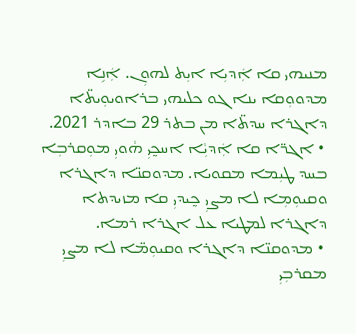ܡܢܝܗܝ ܩܐ ܐܲܕܝܼܐ ܐܝܼܬ ܠܗܘܼܢ. ܐܲܢܹܐ ܡܕܘܘܼܩܐ ܝܢܐ ܓܘ ܟܠܝܗܝ ܒܪܐܘܝܘܼܝܬ̈ܐ ܕܐܓܪܐ ܚܕܬ̈ܐ ܡܢ ܒܬܪ 29 ܒܐܕܪ 2021.
 • ܐܓܪ̈ܐ ܩܐ ܐܲܕܝܼܵܐ ܐܚܟ̰ܝܼ ܗܵܘܝܼ ܡܘܼܩܪܒܼܐ ܒܚܕ ܛܝܼܡܐ ܡܩܘܝܐ. ܡܕܘܩܢ̈ܐ ܕܐܓܪܐ ܘܩܝܘܼܡܼܐ ܠܐ ܡܨܝܼ ܟ̰ܝܕܝܼ ܩܐ ܡܙܝܕܬܐ ܕܐܓܪܐ ܠܡܛܝܐ ܥܠ ܐܓܪܐ ܪܡܐ.
 • ܡܕܘܩܢ̈ܐ ܕܐܓܪܐ ܘܩܝܘܼܡ̈ܐ ܠܐ ܡܨܝܼ ܡܩܪܒܼܝܼ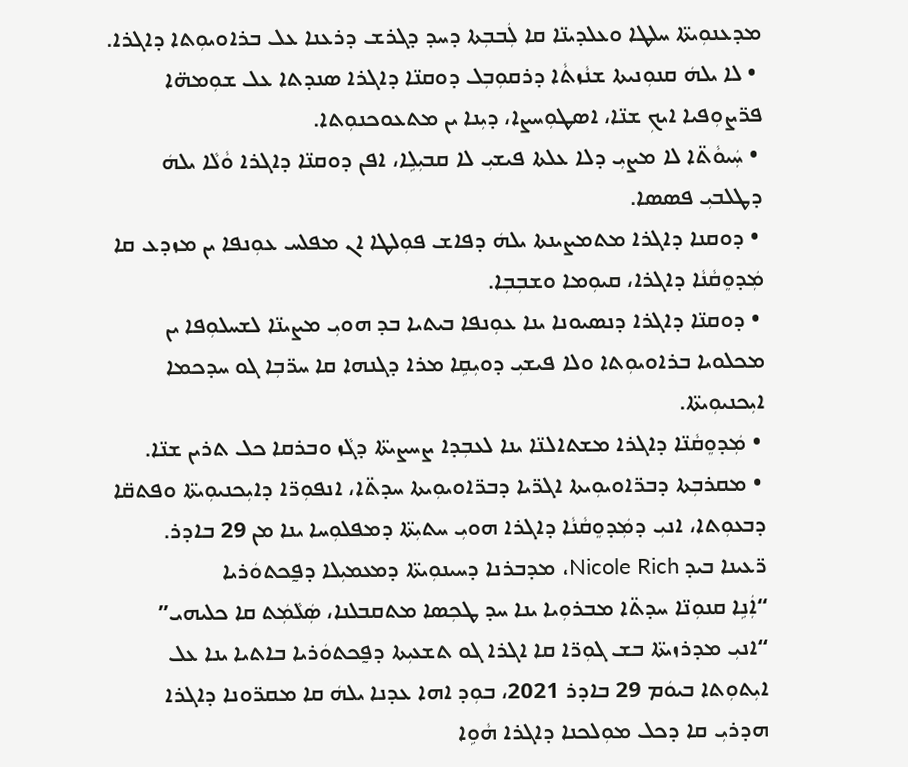ܡܕܥܢܘܼܝܬ̈ܐ ܚܠܛܐ ܘܥܠܕܝܢ̈ܐ ܩܐ ܠܲܒܒܼܬܐ ܕܚܕ ܕܓܪܫ ܕܪܥܢܐ ܥܠ ܒܪܐܘܝܘܼܬܐ ܕܐܓܪܐ.
 • ܠܐ ܝܠܗܿ ܩܢܘܼܢܝܬܐ ܫܢܵܙܬܵܐ ܕܪܩܘܼܒܼܠ ܕܘܩܢ̈ܐ ܕܐܓܪܐ ܣܢܕܬܐ ܥܠ ܫܘܼܡܗ̈ܐ ܦܪ̈ܨܘܼܦܝܐ ܐܝܟܼ ܫܢ̈ܐ، ܐܣܛܘܼܚܨܐ، ܕܝܼܢܐ ܝܢ ܡܬܥܘܟܢܘܼܬܐ.
 • ܚܲܝܘܵܬ̈ܐ ܠܐ ܡܨܝܼ ܕܠܐ ܥܠܬܐ ܦܝܫܝܼ ܠܐ ܩܒܝܼܠܹܐ، ܐܦܢ ܕܘܩܢ̈ܐ ܕܐܓܪܐ ܘܵܠܵܐ ܝܠܗܿ ܕܛܠܒܝܼ ܦܣܣܐ.
 • ܕܘܩܢܐ ܕܐܓܪܐ ܡܬܡܨܝܢܬܐ ܝܠܗܿ ܕܦܐܫ ܦܘܼܠܛܐ ܐܢ ܡܦܠܚ ܥܘܼܢܦܐ ܝܢ ܡܙܕܥ ܩܐ ܡܲܕܘܸܩܵܢܵܐ ܕܐܓܪܐ، ܩܝܘܼܡܐ ܘܫܒܼܒܼܐ.
 • ܕܘܩܢ̈ܐ ܕܐܓܪܐ ܕܢܣܝܘܢܐ ܝܢܐ ܥܘܼܢܦܐ ܒܝܬܝܐ ܒܕ ܗܘܝܼ ܡܨܝܢ̈ܐ ܠܫܚܠܘܼܦܐ ܝܢ ܡܟܠܘܝܐ ܒܪܐܘܝܘܼܬܐ ܘܠܐ ܦܝܫܝܼ ܕܘܝܼܩܹܐ ܡܪܐ ܕܓܢܗܐ ܩܐ ܚܪ̈ܒܼܐ ܓܘ ܚܕܟܡܐ ܐܝܼܟܢܝܘܼܝܬ̈ܐ.
 • ܡܲܕܘܸܩܵܢ̈ܐ ܕܐܓܪܐ ܡܫܬܐܠܢ̈ܐ ܝܢܐ ܠܥܒܼܕܐ ܨܚܨܝܬ̈ܐ ܕܓܵܙ ܘܒܪܩܐ ܟܠ ܬܪܝܢ ܫܢ̈ܐ.
 • ܡܩܪܒܼܬܐ ܕܒܪ̈ܐܘܝܘܼܝܬܐ ܐܓܪ̈ܝܐ ܕܒܪ̈ܐܘܝܘܼܝܬܐ ܚܕܬ̈ܐ، ܐܢܦܘܼܪ̈ܐ ܕܐܝܼܟܢܝܘܼܝܬ̈ܐ ܘܦܬܩ̈ܐ ܕܒܥܘܼܬܐ، ܐܢܝܼ ܕܡܲܕܘܸܩܵܢܵܐ ܕܐܓܪܐ ܗܘܝܼ ܚܬܝܼܬ̈ܐ ܕܡܦܠܘܼܚܐ ܝܢܐ ܡܢ 29 ܒܐܕܪ.
ܪ̈ܥܝܢܐ ܒܝܕ Nicole Rich، ܡܕܒܪܢܐ ܕܚܝܢܘܼܝܬ̈ܐ ܕܡܥܡܝܼܠܐ ܕܦ̰ܟܬܘܿܪܝܐ
“ܐܲܢܹܐ ܩܢܘܼܢ̈ܐ ܚܕܬ̈ܐ ܡܒܪܘܼܝܐ ܝܢܐ ܚܕ ܛܟܼܣܐ ܡܬܩܒܠܢܐ، ܣܲܠܵܡܲܬ ܩܐ ܟܠܝܗܝ”
“ܐܢܝܼ ܡܕܪܙܝܬ̈ܐ ܒܫ ܓܘܼܪ̈ܐ ܩܐ ܐܓܪܐ ܓܘ ܬܫܥܝܼܬܐ ܕܦ̰ܟܬܘܿܪܝܐ ܒܐܬܝܐ ܝܢܐ ܥܠ ܐܝܼܬܘܼܬܐ ܒܝܘܿܡ 29 ܒܐܕܪ 2021، ܒܘܼܕ ܐܗܐ ܥܕܢܐ ܝܠܗܿ ܩܐ ܡܩܪ̈ܘܢܐ ܕܐܓܪܐ ܗܕܪܝܼ ܩܐ ܕܟܠ ܡܘܼܠܟܢܐ ܕܐܓܪܐ ܗܵܘܹܐ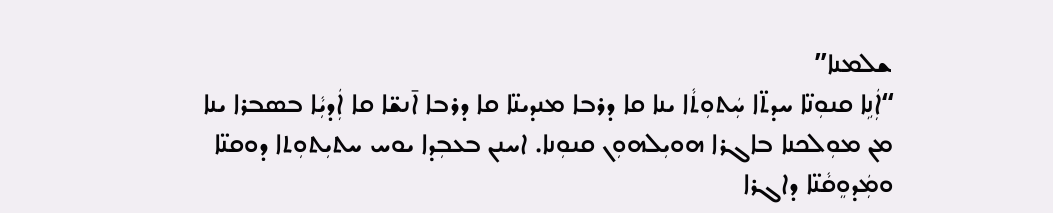ܫܠܡܢܐ”
“ܐܲܢܹܐ ܩܢܘܼܢ̈ܐ ܚܕܬ̈ܐ ܚܲܬܘܼܬܵܐ ܝܢܐ ܩܐ ܕܪܒܐ ܡܢܕܝܢ̈ܐ ܩܐ ܕܪܒܐ ܐ̄ܢܫ̈ܐ ܩܐ ܐܲܕܝܼܵܐ ܒܣܒܪܐ ܝܢܐ ܡܢ ܡܘܼܠܟܢܐ ܒܐܓܪܐ ܗܘܝܼܠܗܘܼܢ ܩܢܘܼܢܐ. ܐܚܢܢ ܒܥܒܼܕܐ ܝܘܚ ܚܬܝܼܬܘܼܬܐ ܕܘܩܢ̈ܐ ܘܡܲܕܘܸܩܵܢ̈ܐ ܕܐܓܪܐ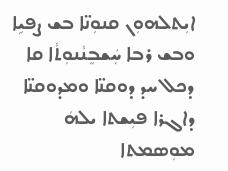ܐܝܼܬܠܗܘܼܢ ܩܢܘܼܢ̈ܐ ܒܫ ܨܦܝܹܐ ܘܒܫ ܪܒܐ ܚܲܫܒܸܢܵܢܘܼܬܵܐ ܩܐ ܕܟܠ ܚܕ ܕܘܩܢ̈ܐ ܘܡܕܘܩܢ̈ܐ ܕܐܓܪܐ ܦܝܼܫܬܐ ܝܠܗܿ ܡܘܼܣܡܬܐ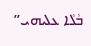ܒܵܠܵܐ ܥܠܝܗܝ”